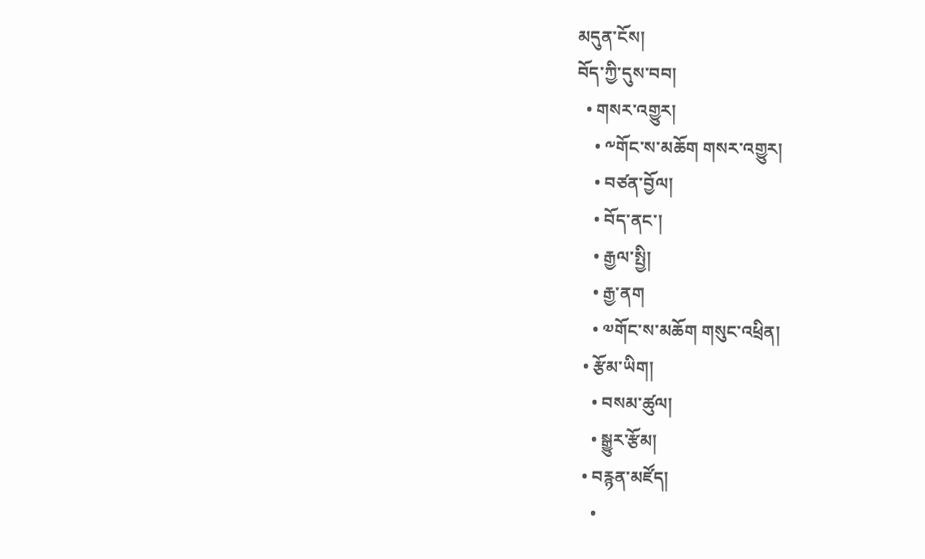མདུན་ངོས།
བོད་ཀྱི་དུས་བབ།
  • གསར་འགྱུར།
    • ༸གོང་ས་མཆོག གསར་འགྱུར།
    • བཙན་བྱོལ།
    • བོད་ནང་།
    • རྒྱལ་སྤྱི།
    • རྒྱ་ནག
    • ༧གོང་ས་མཆོག གསུང་འཕྲིན།
  • རྩོམ་ཡིག།
    • བསམ་ཚུལ།
    • སྒྱུར་རྩོམ།
  • བརྙན་མཛོད།
    •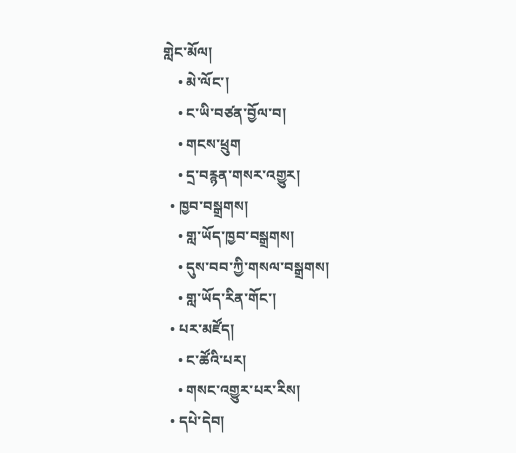གླེང་མོལ།
    • མེ་ལོང་།
    • ང་ཡི་བཙན་བྱོལ་བ།
    • གངས་ཕྲུག
    • དྲ་བརྙན་གསར་འགྱུར།
  • ཁྱབ་བསྒྲགས།
    • གླ་ཡོད་ཁྱབ་བསྒྲགས།
    • དུས་བབ་ཀྱི་གསལ་བསྒྲགས།
    • གླ་ཡོད་རིན་གོང་།
  • པར་མཛོད།
    • ང་ཚོའི་པར།
    • གསང་འགྱུར་པར་རིས།
  • དཔེ་དེབ།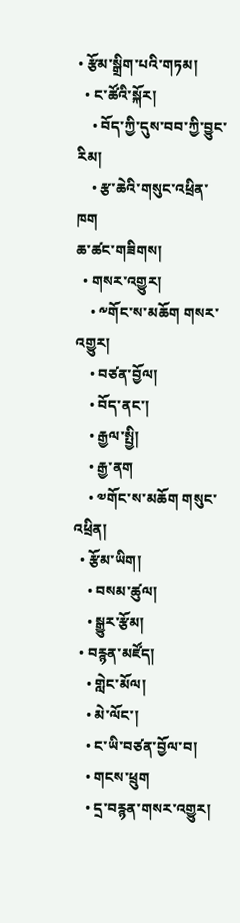• རྩོམ་སྒྲིག་པའི་གཏམ།
  • ང་ཚོའི་སྐོར།
    • བོད་ཀྱི་དུས་བབ་ཀྱི་བྱུང་རིམ།
    • རྩ་ཆེའི་གསུང་འཕྲིན་ཁག
ཆ་ཚང་གཟིགས།
  • གསར་འགྱུར།
    • ༸གོང་ས་མཆོག གསར་འགྱུར།
    • བཙན་བྱོལ།
    • བོད་ནང་།
    • རྒྱལ་སྤྱི།
    • རྒྱ་ནག
    • ༧གོང་ས་མཆོག གསུང་འཕྲིན།
  • རྩོམ་ཡིག།
    • བསམ་ཚུལ།
    • སྒྱུར་རྩོམ།
  • བརྙན་མཛོད།
    • གླེང་མོལ།
    • མེ་ལོང་།
    • ང་ཡི་བཙན་བྱོལ་བ།
    • གངས་ཕྲུག
    • དྲ་བརྙན་གསར་འགྱུར།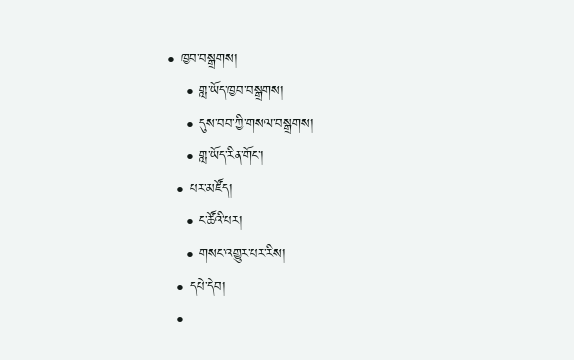• ཁྱབ་བསྒྲགས།
    • གླ་ཡོད་ཁྱབ་བསྒྲགས།
    • དུས་བབ་ཀྱི་གསལ་བསྒྲགས།
    • གླ་ཡོད་རིན་གོང་།
  • པར་མཛོད།
    • ང་ཚོའི་པར།
    • གསང་འགྱུར་པར་རིས།
  • དཔེ་དེབ།
  •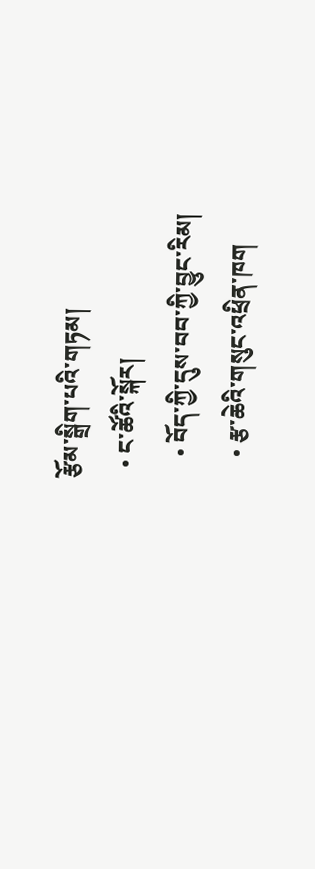རྩོམ་སྒྲིག་པའི་གཏམ།
  • ང་ཚོའི་སྐོར།
    • བོད་ཀྱི་དུས་བབ་ཀྱི་བྱུང་རིམ།
    • རྩ་ཆེའི་གསུང་འཕྲིན་ཁག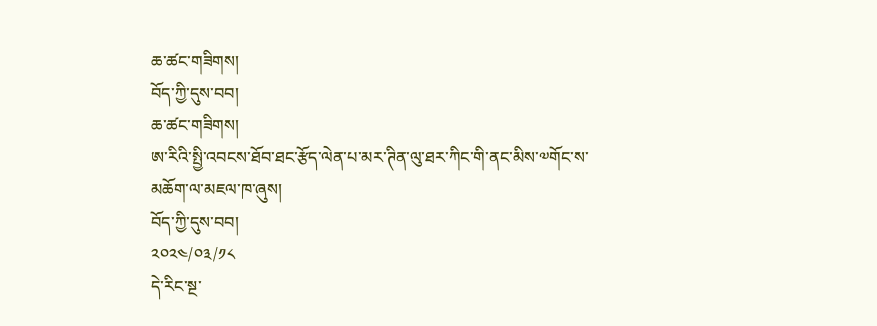ཆ་ཚང་གཟིགས།
བོད་ཀྱི་དུས་བབ།
ཆ་ཚང་གཟིགས།
ཨ་རིའི་སྤྱི་འབངས་ཐོབ་ཐང་རྩོད་ལེན་པ་མར་ཊིན་ལུ་ཐར་ཀིང་གི་ནང་མིས་༧གོང་ས་མཆོག་ལ་མཇལ་ཁ་ཞུས།
བོད་ཀྱི་དུས་བབ།
༢༠༢༤/༠༣/༡༨
དེ་རིང་སྔ་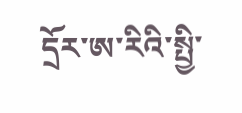དྲོར་ཨ་རིའི་སྤྱི་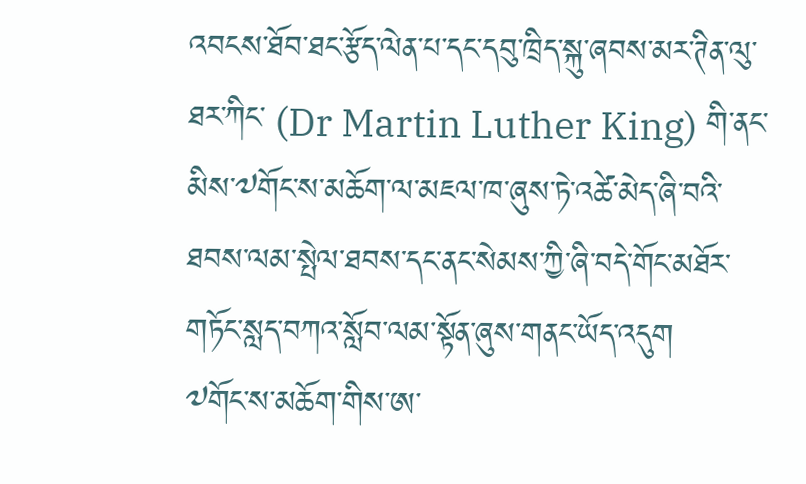འབངས་ཐོབ་ཐང་རྩོད་ལེན་པ་དང་དབུ་ཁྲིད་སྐུ་ཞབས་མར་ཊིན་ལུ་ཐར་ཀིང་ (Dr Martin Luther King) གི་ནང་མིས་༧གོང་ས་མཆོག་ལ་མཇལ་ཁ་ཞུས་ཏེ་འཚེ་མེད་ཞི་བའི་ཐབས་ལམ་སྤེལ་ཐབས་དང་ནང་སེམས་ཀྱི་ཞི་བདེ་གོང་མཐོར་གཏོང་སླད་བཀའ་སློབ་ལམ་སྟོན་ཞུས་གནང་ཡོད་འདུག
༧གོང་ས་མཆོག་གིས་ཨ་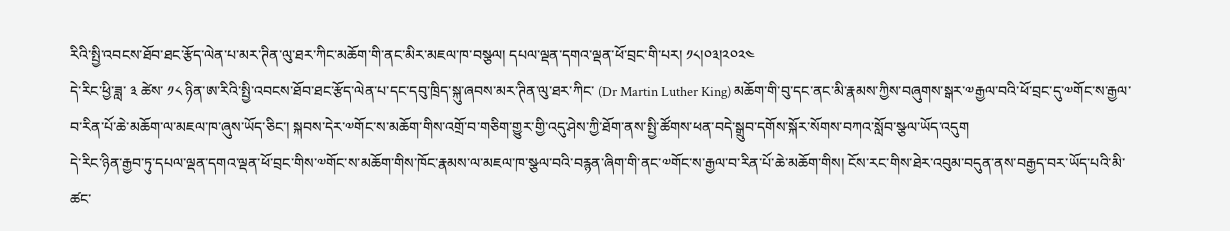རིའི་སྤྱི་འབངས་ཐོབ་ཐང་རྩོད་ལེན་པ་མར་ཊིན་ལུ་ཐར་ཀིང་མཆོག་གི་ནང་མིར་མཇལ་ཁ་བསྩལ། དཔལ་ལྡན་དགའ་ལྡན་ཕོ་བྲང་གི་པར། ༡༨།༠༣།༢༠༢༤
དེ་རིང་ཕྱི་ཟླ་ ༣ ཚེས་ ༡༨ ཉིན་ཨ་རིའི་སྤྱི་འབངས་ཐོབ་ཐང་རྩོད་ལེན་པ་དང་དབུ་ཁྲིད་སྐུ་ཞབས་མར་ཊིན་ལུ་ཐར་ཀིང་ (Dr Martin Luther King) མཆོག་གི་བུ་དང་ནང་མི་རྣམས་ཀྱིས་བཞུགས་སྒར་༧རྒྱལ་བའི་ཕོ་བྲང་དུ་༧གོང་ས་རྒྱལ་བ་རིན་པོ་ཆེ་མཆོག་ལ་མཇལ་ཁ་ཞུས་ཡོད་ཅིང་། སྐབས་དེར་༧གོང་ས་མཆོག་གིས་འགྲོ་བ་གཅིག་གྱུར་གྱི་འདུ་ཤེས་ཀྱི་ཐོག་ནས་སྤྱི་ཚོགས་ཕན་བདེ་སྒྲུབ་དགོས་སྐོར་སོགས་བཀའ་སློབ་སྩལ་ཡོད་འདུག
དེ་རིང་ཉིན་རྒྱབ་ཏུ་དཔལ་ལྡན་དགའ་ལྡན་ཕོ་བྲང་གིས་༧གོང་ས་མཆོག་གིས་ཁོང་རྣམས་ལ་མཇལ་ཁ་སྩལ་བའི་བརྙན་ཞིག་གི་ནང་༧གོང་ས་རྒྱལ་བ་རིན་པོ་ཆེ་མཆོག་གིས། ངོས་རང་གིས་ཐེར་འབུམ་བདུན་ནས་བརྒྱད་བར་ཡོད་པའི་མི་ཚང་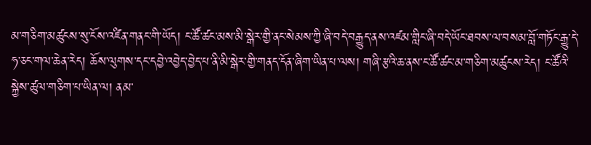མ་གཅིག་མཚུངས་སུ་ངོས་འཛིན་གནང་གི་ཡོད། ང་ཚོ་ཚང་མས་མི་སྒེར་གྱི་ནང་སེམས་ཀྱི་ཞི་བདེ་བརྒྱུད་ནས་འཛམ་གླིང་ཞི་བདེ་ཡོང་ཐབས་ལ་བསམ་བློ་གཏོང་རྒྱུ་དེ་ཧ་ཅང་གལ་ཆེན་རེད། ཆོས་ལུགས་དང་དབྱེ་འབྱེད་བྱེད་པ་ནི་མི་སྒེར་གྱི་གནད་དོན་ཞིག་ཡིན་པ་ལས། གཞི་རྩའི་ཆ་ནས་ང་ཚོ་ཚང་མ་གཅིག་མཚུངས་རེད། ང་ཚོའི་སྐྱེས་ཚུལ་གཅིག་པ་ཡིན་ལ། ནམ་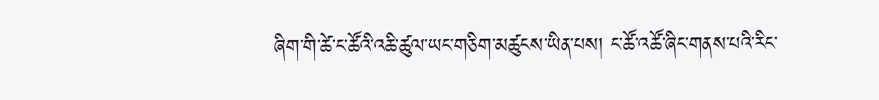ཞིག་གི་ཚེ་ང་ཚོའི་འཆི་ཚུལ་ཡང་གཅིག་མཚུངས་ཡིན་པས། ང་ཚོ་འཚོ་ཞིང་གནས་པའི་རིང་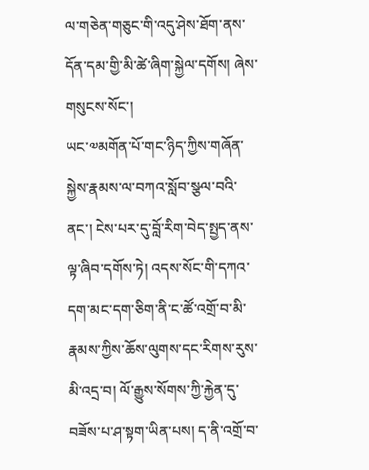ལ་གཅེན་གཅུང་གི་འདུ་ཤེས་ཐོག་ནས་དོན་དམ་གྱི་མི་ཚེ་ཞིག་སྐྱེལ་དགོས། ཞེས་གསུངས་སོང་།
ཡང་༧མགོན་པོ་གང་ཉིད་ཀྱིས་གཞོན་སྐྱེས་རྣམས་ལ་བཀའ་སློབ་སྩལ་བའི་ནང་། ངེས་པར་དུ་བློ་རིག་བེད་སྤྱད་ནས་ལྟ་ཞིབ་དགོས་ཏེ། འདས་སོང་གི་དཀའ་དག་མང་དག་ཅིག་ནི་ང་ཚོ་འགྲོ་བ་མི་རྣམས་ཀྱིས་ཆོས་ལུགས་དང་རིགས་རུས་མི་འདྲ་བ། ལོ་རྒྱུས་སོགས་ཀྱི་རྐྱེན་དུ་བཟོས་པ་ཤ་སྟག་ཡིན་པས། ད་ནི་འགྲོ་བ་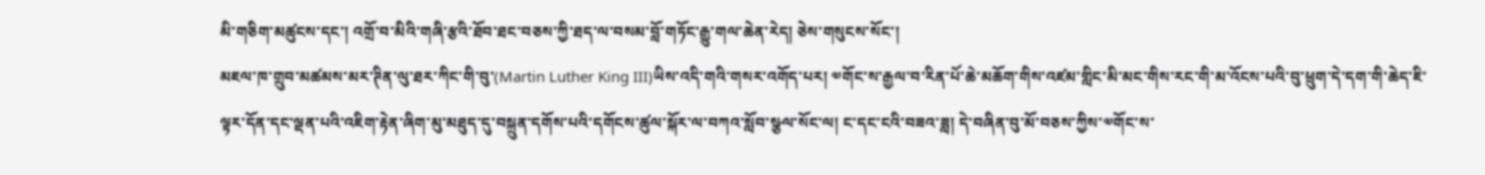མི་གཅིག་མཚུངས་དང་། འགྲོ་བ་མིའི་གཞི་རྩའི་ཐོབ་ཐང་བཅས་ཀྱི་ཐད་ལ་བསམ་བློ་གཏོང་རྒྱུ་གལ་ཆེན་རེད། ཅེས་གསུངས་སོང་།
མཇལ་ཁ་གྲུབ་མཚམས་མར་ཊིན་ལུ་ཐར་ཀིང་གི་བུ་(Martin Luther King III)ཡིས་འདི་གའི་གསར་འགོད་པར། ༧གོང་ས་རྒྱལ་བ་རིན་པོ་ཆེ་མཆོག་གིས་འཛམ་གླིང་མི་མང་གིས་རང་གི་མ་འོངས་པའི་བུ་ཕྲུག་དེ་དག་གི་ཆེད་ཇི་ལྟར་དོན་དང་ལྡན་པའི་འཇིག་རྟེན་ཞིག་མུ་མཐུད་དུ་བསྐྲུན་དགོས་པའི་དགོངས་ཚུལ་སྐོར་ལ་བཀའ་སློབ་སྩལ་སོང་ལ། ང་དང་ངའི་བཟའ་ཟླ། དེ་བཞིན་བུ་མོ་བཅས་ཀྱིས་༧གོང་ས་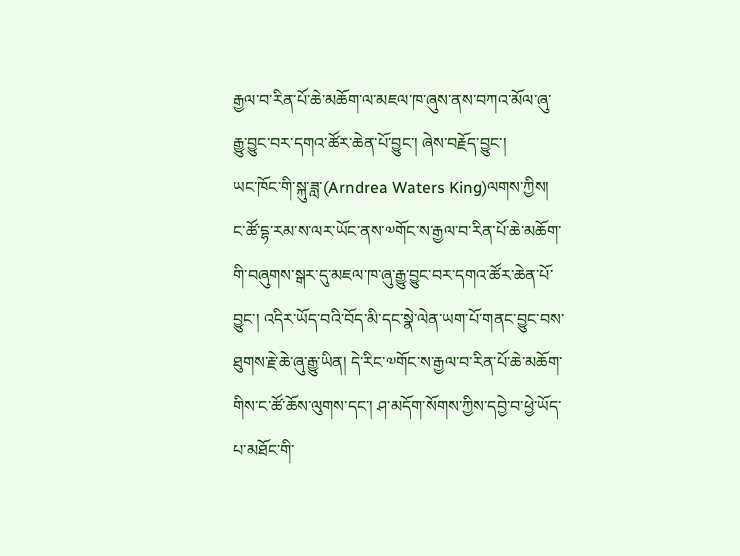རྒྱལ་བ་རིན་པོ་ཆེ་མཆོག་ལ་མཇལ་ཁ་ཞུས་ནས་བཀའ་མོལ་ཞུ་རྒྱུ་བྱུང་བར་དགའ་ཚོར་ཆེན་པོ་བྱུང་། ཞེས་བརྗོད་བྱུང་།
ཡང་ཁོང་གི་སྐུ་ཟླ་(Arndrea Waters King)ལགས་ཀྱིས། ང་ཚོ་དྷ་རམ་ས་ལར་ཡོང་ནས་༧གོང་ས་རྒྱལ་བ་རིན་པོ་ཆེ་མཆོག་གི་བཞུགས་སྒར་དུ་མཇལ་ཁ་ཞུ་རྒྱུ་བྱུང་བར་དགའ་ཚོར་ཆེན་པོ་བྱུང་། འདིར་ཡོད་བའི་བོད་མི་དང་སྣེ་ལེན་ཡག་པོ་གནང་བྱུང་བས་ཐུགས་རྗེ་ཆེ་ཞུ་རྒྱུ་ཡིན། དེ་རིང་༧གོང་ས་རྒྱལ་བ་རིན་པོ་ཆེ་མཆོག་གིས་ང་ཚོ་ཆོས་ལུགས་དང་། ཤ་མདོག་སོགས་ཀྱིས་དབྱེ་བ་ཕྱེ་ཡོད་པ་མཐོང་གི་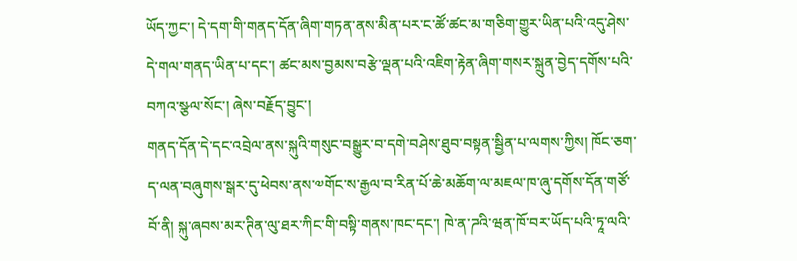ཡོད་ཀྱང་། དེ་དག་གི་གནད་དོན་ཞིག་གཏན་ནས་མིན་པར་ང་ཚོ་ཚང་མ་གཅིག་གྱུར་ཡིན་པའི་འདུ་ཤེས་དེ་གལ་གནད་ཡིན་པ་དང་། ཚང་མས་བྱམས་བརྩེ་ལྡན་པའི་འཇིག་རྟེན་ཞིག་གསར་སྐྲུན་བྱེད་དགོས་པའི་བཀའ་སྩལ་སོང་། ཞེས་བརྗོད་བྱུང་།
གནད་དོན་དེ་དང་འབྲེལ་ནས་སྐུའི་གསུང་བསྒྱུར་བ་དགེ་བཤེས་ཐུབ་བསྟན་སྦྱིན་པ་ལགས་ཀྱིས། ཁོང་ཅག་ད་ལན་བཞུགས་སྒར་དུ་ཕེབས་ནས་༧གོང་ས་རྒྱལ་བ་རིན་པོ་ཆེ་མཆོག་ལ་མཇལ་ཁ་ཞུ་དགོས་དོན་གཙོ་བོ་ནི། སྐུ་ཞབས་མར་ཊིན་ལུ་ཐར་ཀིང་གི་བསྟི་གནས་ཁང་དང་། ཁེ་ན་ཌའི་ཝན་ཁོ་བར་ཡོད་པའི་ཏཱ་ལའི་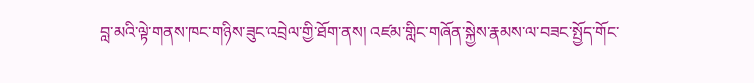བླ་མའི་ལྟེ་གནས་ཁང་གཉིས་ཟུང་འབྲེལ་གྱི་ཐོག་ནས། འཛམ་གླིང་གཞོན་སྐྱེས་རྣམས་ལ་བཟང་སྤྱོད་གོང་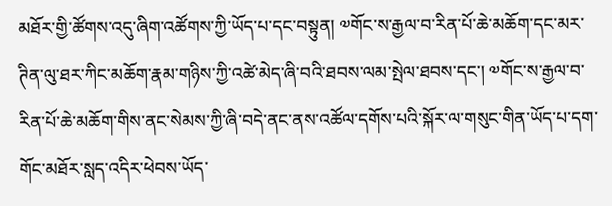མཐོར་གྱི་ཚོགས་འདུ་ཞིག་འཚོགས་ཀྱི་ཡོད་པ་དང་བསྟུན། ༧གོང་ས་རྒྱལ་བ་རིན་པོ་ཆེ་མཆོག་དང་མར་ཊིན་ལུ་ཐར་ཀིང་མཆོག་རྣམ་གཉིས་ཀྱི་འཚེ་མེད་ཞི་བའི་ཐབས་ལམ་སྤེལ་ཐབས་དང་། ༧གོང་ས་རྒྱལ་བ་རིན་པོ་ཆེ་མཆོག་གིས་ནང་སེམས་ཀྱི་ཞི་བདེ་ནང་ནས་འཚོལ་དགོས་པའི་སྐོར་ལ་གསུང་གིན་ཡོད་པ་དག་གོང་མཐོར་སླད་འདིར་ཕེབས་ཡོད་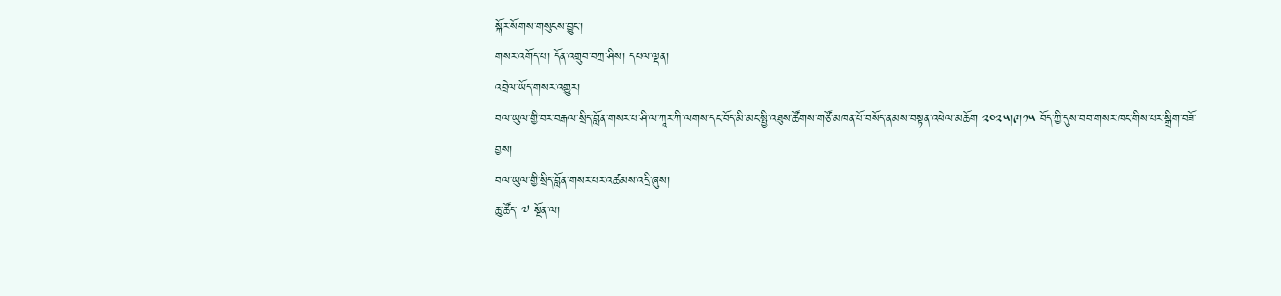སྐོར་སོགས་གསུངས་བྱུང་།
གསར་འགོད་པ། དོན་འགྲུབ་བཀྲ་ཤིས། དཔལ་ལྡན།
འབྲེལ་ཡོད་གསར་འགྱུར།
བལ་ཡུལ་གྱི་བར་བརྒལ་སྲིད་བློན་གསར་པ་ཤི་ལ་ཀཱར་ཀི་ལགས་དང་བོད་མི་མང་སྤྱི་འཐུས་ཚོགས་གཙོ་མཁན་པོ་བསོད་ནམས་བསྟན་འཕེལ་མཆོག ༢༠༢༥།༩།༡༥ བོད་ཀྱི་དུས་བབ་གསར་ཁང་གིས་པར་སྒྲིག་བཟོ་བྱས།
བལ་ཡུལ་གྱི་སྲིད་བློན་གསར་པར་འཚམས་འདྲི་ཞུས།
ཆུ་ཚོད་ ༧ སྔོན་ལ།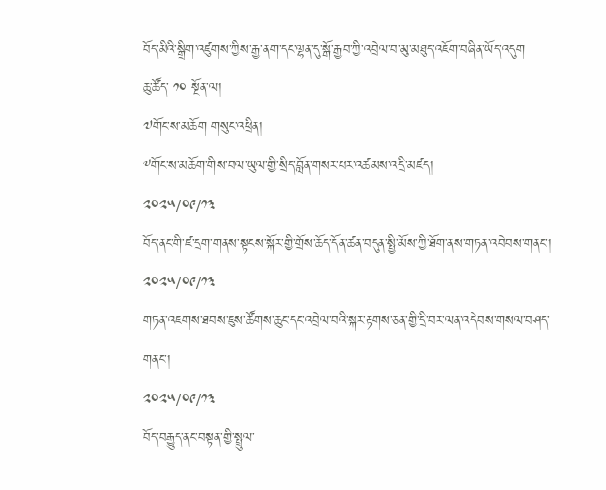བོད་མིའི་སྒྲིག་འཛུགས་ཀྱིས་རྒྱ་ནག་དང་ལྷན་དུ་སྒོ་རྒྱབ་ཀྱི་འབྲེལ་བ་མུ་མཐུད་འཇོག་བཞིན་ཡོད་འདུག
ཆུ་ཚོད་ ༡༠ སྔོན་ལ།
༧གོང་ས་མཆོག གསུང་འཕྲིན།
༸གོང་ས་མཆོག་གིས་བལ་ཡུལ་གྱི་སྲིད་བློན་གསར་པར་འཚམས་འདྲི་མཛད།
༢༠༢༥/༠༩/༡༣
བོད་ནང་གི་ཛ་དྲག་གནས་སྟངས་སྐོར་གྱི་གྲོས་ཆོད་དོན་ཚན་བདུན་སྤྱི་མོས་ཀྱི་ཐོག་ནས་གཏན་འབེབས་གནང་།
༢༠༢༥/༠༩/༡༣
གཏན་འཇགས་ཐབས་ཇུས་ཚོགས་ཆུང་དང་འབྲེལ་བའི་སྐར་རྟགས་ཅན་གྱི་དྲི་བར་ལན་འདེབས་གསལ་བཤད་གནང་།
༢༠༢༥/༠༩/༡༣
བོད་བརྒྱུད་ནང་བསྟན་གྱི་སྤྲུལ་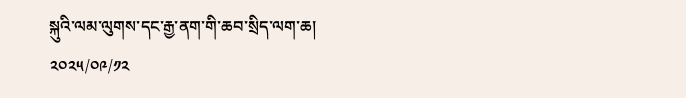སྐུའི་ལམ་ལུགས་དང་རྒྱ་ནག་གི་ཆབ་སྲིད་ལག་ཆ།
༢༠༢༥/༠༩/༡༢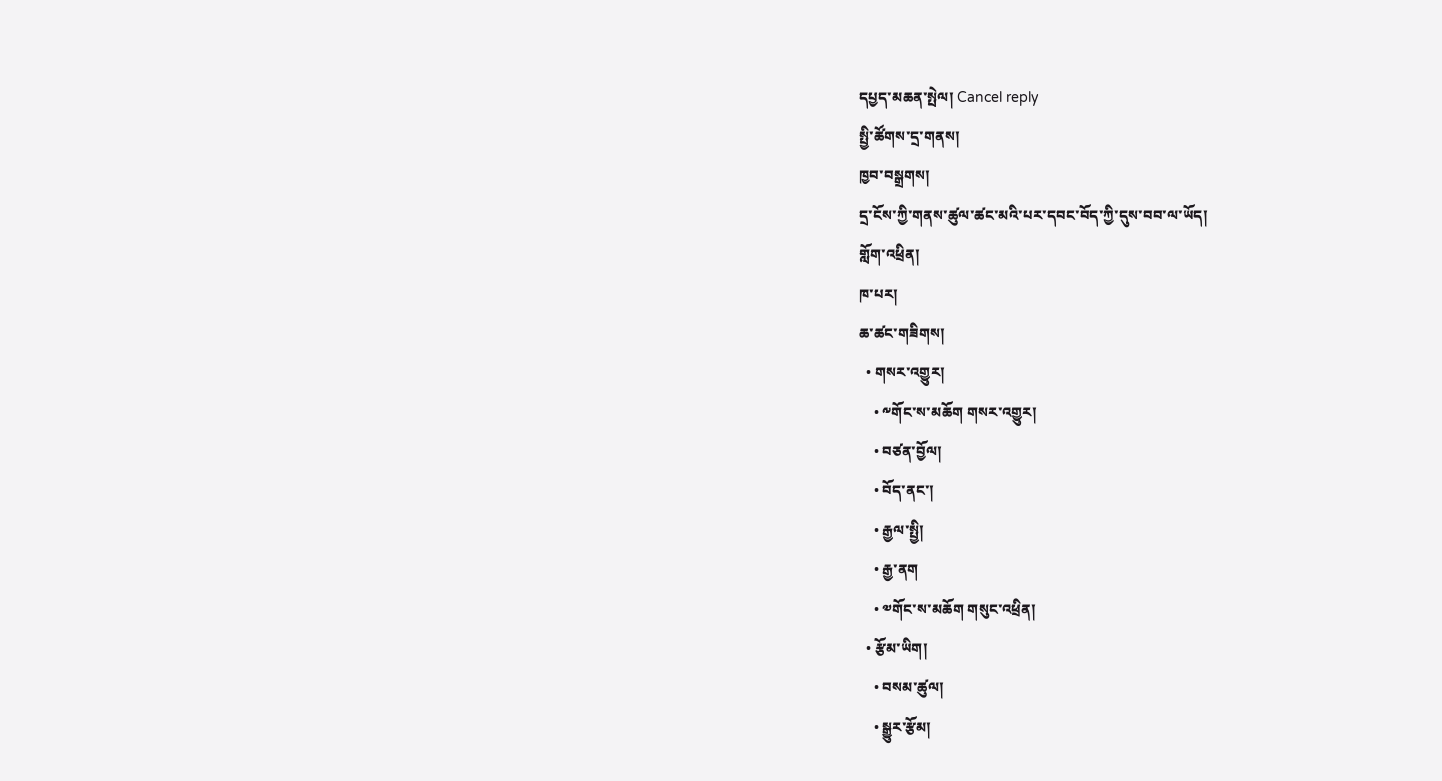དཔྱད་མཆན་སྤེལ། Cancel reply
སྤྱི་ཚོགས་དྲ་གནས།
ཁྱབ་བསྒྲགས།
དྲ་ངོས་ཀྱི་གནས་ཚུལ་ཚང་མའི་པར་དབང་བོད་ཀྱི་དུས་བབ་ལ་ཡོད།
གློག་འཕྲིན།
ཁ་པར།
ཆ་ཚང་གཟིགས།
  • གསར་འགྱུར།
    • ༸གོང་ས་མཆོག གསར་འགྱུར།
    • བཙན་བྱོལ།
    • བོད་ནང་།
    • རྒྱལ་སྤྱི།
    • རྒྱ་ནག
    • ༧གོང་ས་མཆོག གསུང་འཕྲིན།
  • རྩོམ་ཡིག།
    • བསམ་ཚུལ།
    • སྒྱུར་རྩོམ།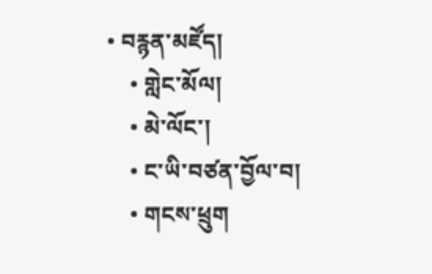• བརྙན་མཛོད།
    • གླེང་མོལ།
    • མེ་ལོང་།
    • ང་ཡི་བཙན་བྱོལ་བ།
    • གངས་ཕྲུག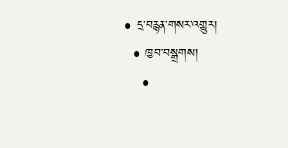• དྲ་བརྙན་གསར་འགྱུར།
  • ཁྱབ་བསྒྲགས།
    •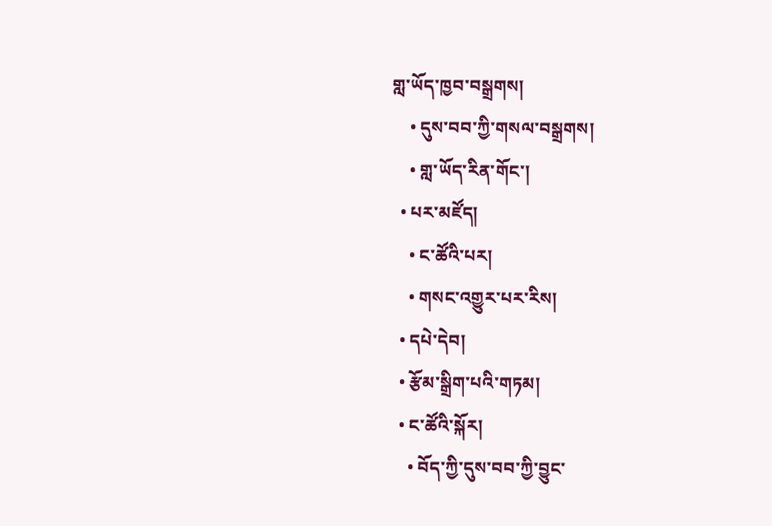གླ་ཡོད་ཁྱབ་བསྒྲགས།
    • དུས་བབ་ཀྱི་གསལ་བསྒྲགས།
    • གླ་ཡོད་རིན་གོང་།
  • པར་མཛོད།
    • ང་ཚོའི་པར།
    • གསང་འགྱུར་པར་རིས།
  • དཔེ་དེབ།
  • རྩོམ་སྒྲིག་པའི་གཏམ།
  • ང་ཚོའི་སྐོར།
    • བོད་ཀྱི་དུས་བབ་ཀྱི་བྱུང་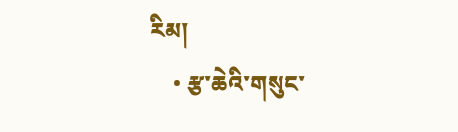རིམ།
    • རྩ་ཆེའི་གསུང་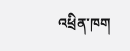འཕྲིན་ཁག